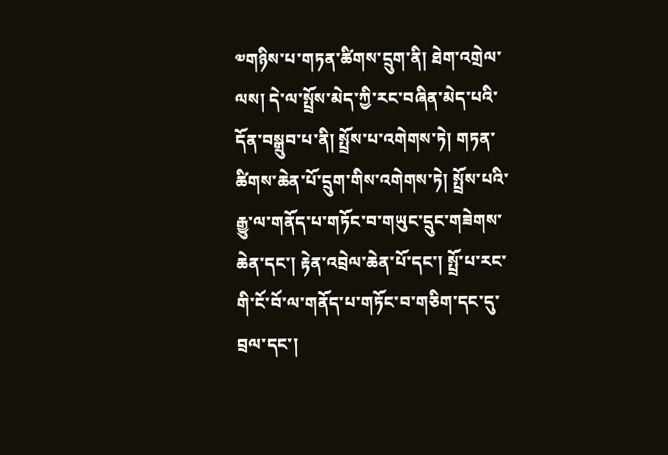༧གཉིས་པ་གཏན་ཚིགས་དྲུག་ནི། ཐེག་འགྲེལ་ལས། དེ་ལ་སྤྲོས་མེད་ཀྱི་རང་བཞིན་མེད་པའི་དོན་བསྒྲུབ་པ་ནི། སྤྲོས་པ་འགེགས་ཏེ། གཏན་ཚིགས་ཆེན་པོ་དྲུག་གིས་འགེགས་ཏེ། སྤྲོས་པའི་རྒྱུ་ལ་གནོད་པ་གཏོང་བ་གཡུང་དྲུང་གཟེགས་ཆེན་དང་། རྟེན་འབྲེལ་ཆེན་པོ་དང་། སྤྲོ་པ་རང་གི་ངོ་བོ་ལ་གནོད་པ་གཏོང་བ་གཅིག་དང་དུ་བྲལ་དང་།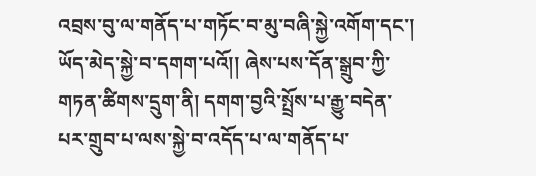འབྲས་བུ་ལ་གནོད་པ་གཏོང་བ་མུ་བཞི་སྐྱེ་འགོག་དང་། ཡོད་མེད་སྐྱེ་བ་དགག་པའོ།། ཞེས་པས་དོན་སྒྲུབ་ཀྱི་གཏན་ཚིགས་དྲུག་ནི། དགག་བྱའི་སྤྲོས་པ་རྒྱུ་བདེན་པར་གྲུབ་པ་ལས་སྐྱེ་བ་འདོད་པ་ལ་གནོད་པ་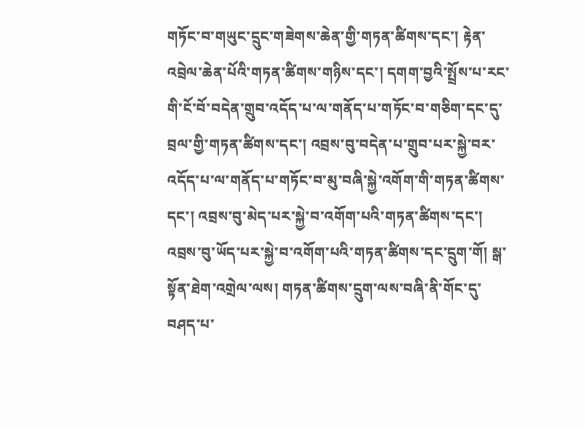གཏོང་བ་གཡུང་དྲུང་གཟེགས་ཆེན་གྱི་གཏན་ཚིགས་དང་། རྟེན་འབྲེལ་ཆེན་པོའི་གཏན་ཚིགས་གཉིས་དང་། དགག་བྱའི་སྤྲོས་པ་རང་གི་ངོ་བོ་བདེན་གྲུབ་འདོད་པ་ལ་གནོད་པ་གཏོང་བ་གཅིག་དང་དུ་བྲལ་གྱི་གཏན་ཚིགས་དང་། འབྲས་བུ་བདེན་པ་གྲུབ་པར་སྐྱེ་བར་འདོད་པ་ལ་གནོད་པ་གཏོང་བ་མུ་བཞི་སྐྱེ་འགོག་གི་གཏན་ཚིགས་དང་། འབྲས་བུ་མེད་པར་སྐྱེ་བ་འགོག་པའི་གཏན་ཚིགས་དང་། འབྲས་བུ་ཡོད་པར་སྐྱེ་བ་འགོག་པའི་གཏན་ཚིགས་དང་དྲུག་གོ། སྒ་སྟོན་ཐེག་འགྲེལ་ལས། གཏན་ཚིགས་དྲུག་ལས་བཞི་ནི་གོང་དུ་བཤད་པ་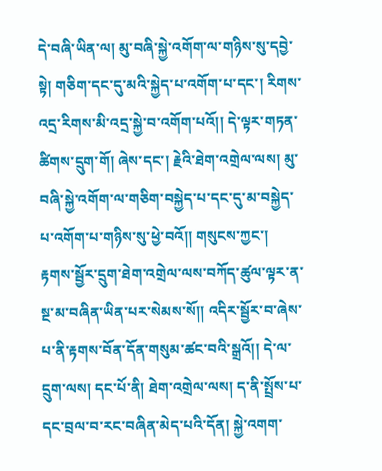དེ་བཞི་ཡིན་ལ། མུ་བཞི་སྐྱེ་འགོག་ལ་གཉིས་སུ་དབྱེ་སྟེ། གཅིག་དང་དུ་མའི་སྐྱེད་པ་འགོག་པ་དང་། རིགས་འདྲ་རིགས་མི་འདྲ་སྐྱེ་བ་འགོག་པའོ།། དེ་ལྟར་གཏན་ཚིགས་དྲུག་གོ། ཞེས་དང་། རྗེའི་ཐེག་འགྲེལ་ལས། མུ་བཞི་སྐྱེ་འགོག་ལ་གཅིག་བསྐྱེད་པ་དང་དུ་མ་བསྐྱེད་པ་འགོག་པ་གཉིས་སུ་ཕྱེ་བའོ།། གསུངས་ཀྱང་། རྟགས་སྦྱོར་དྲུག་ཐེག་འགྲེལ་ལས་བཀོད་ཚུལ་ལྟར་ན་སྔ་མ་བཞིན་ཡིན་པར་སེམས་སོ།། འདིར་སྦྱོར་བ་ཞེས་པ་ནི་རྟགས་བོན་དོན་གསུམ་ཚང་བའི་སྒྲའོ།། དེ་ལ་དྲུག་ལས། དང་པོ་ནི། ཐེག་འགྲེལ་ལས། ད་ནི་སྤྲོས་པ་དང་བྲལ་བ་རང་བཞིན་མེད་པའི་དོན། སྐྱེ་འགག་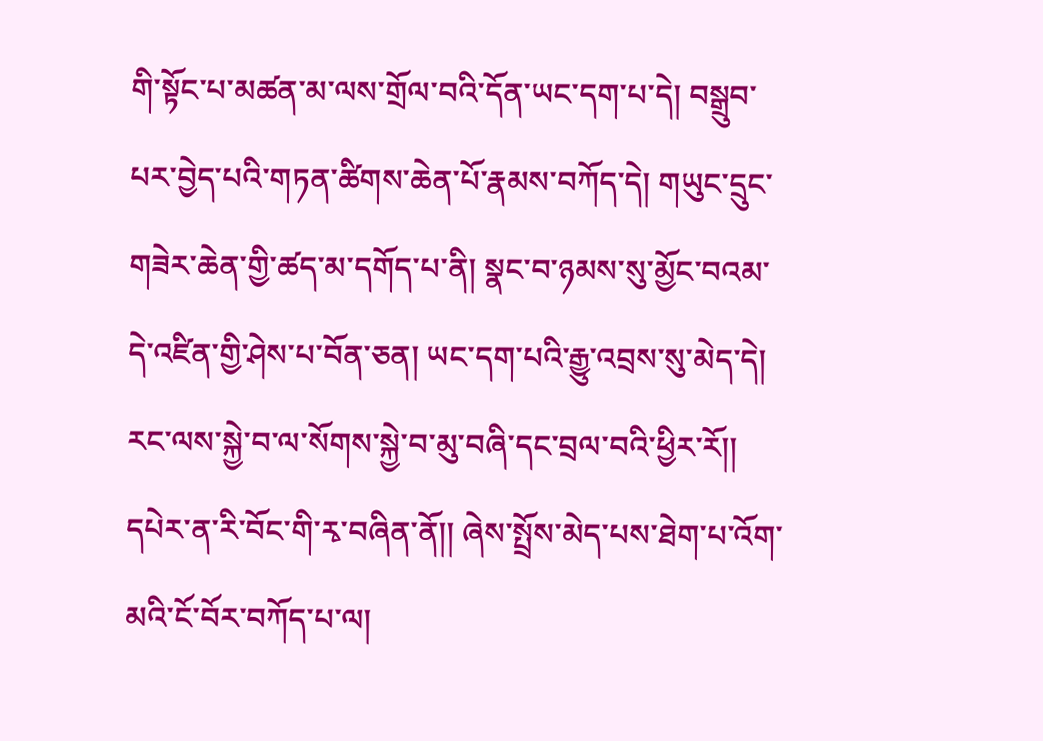གི་སྟོང་པ་མཚན་མ་ལས་གྲོལ་བའི་དོན་ཡང་དག་པ་དེ། བསྒྲུབ་པར་བྱེད་པའི་གཏན་ཚིགས་ཆེན་པོ་རྣམས་བཀོད་དེ། གཡུང་དྲུང་གཟེར་ཆེན་གྱི་ཚད་མ་དགོད་པ་ནི། སྣང་བ་ཉམས་སུ་མྱོང་བའམ་དེ་འཛིན་གྱི་ཤེས་པ་བོན་ཅན། ཡང་དག་པའི་རྒྱུ་འབྲས་སུ་མེད་དེ། རང་ལས་སྐྱེ་བ་ལ་སོགས་སྐྱེ་བ་མུ་བཞི་དང་བྲལ་བའི་ཕྱིར་རོ།། དཔེར་ན་རི་བོང་གི་རྭ་བཞིན་ནོ།། ཞེས་སྤྲོས་མེད་པས་ཐེག་པ་འོག་མའི་ངོ་བོར་བཀོད་པ་ལ།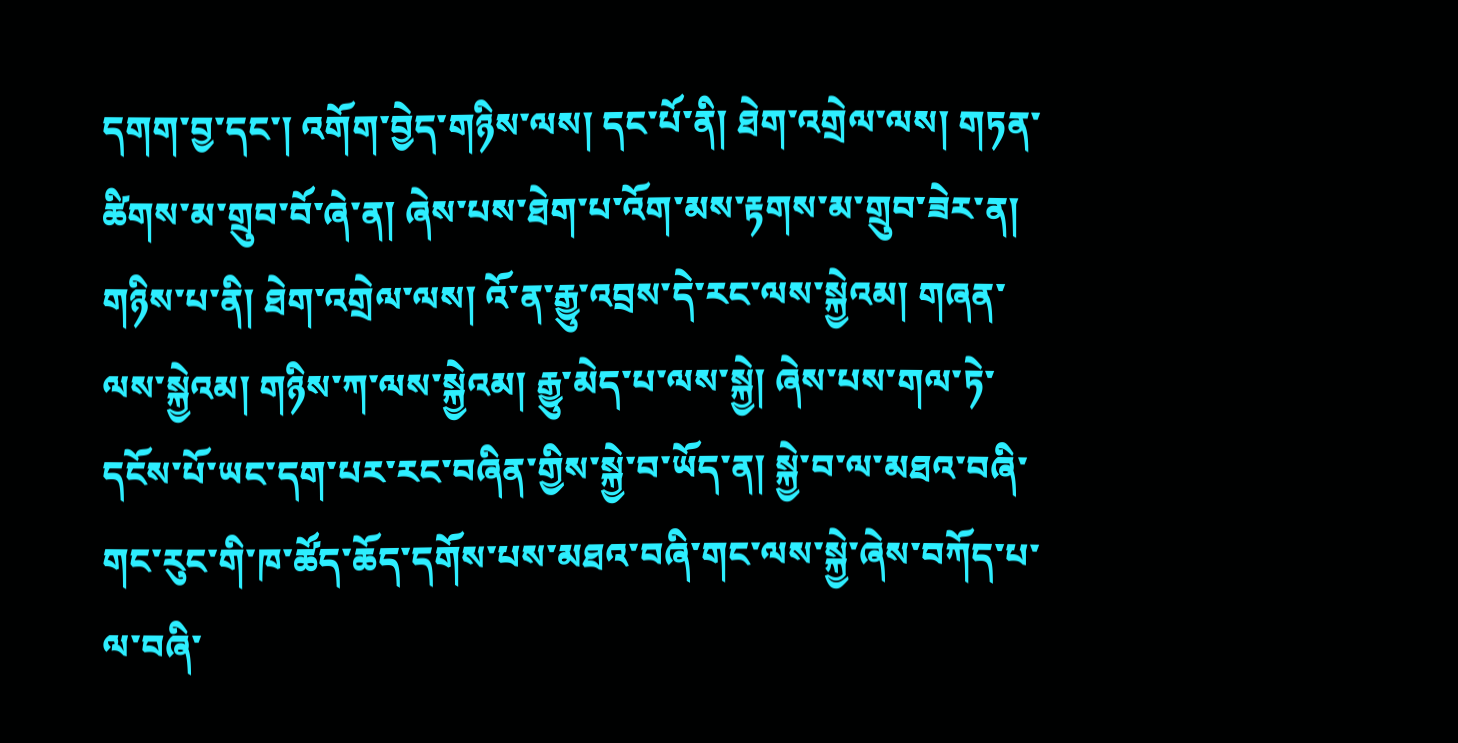དགག་བྱ་དང་། འགོག་བྱེད་གཉིས་ལས། དང་པོ་ནི། ཐེག་འགྲེལ་ལས། གཏན་ཚིགས་མ་གྲུབ་བོ་ཞེ་ན། ཞེས་པས་ཐེག་པ་འོག་མས་རྟགས་མ་གྲུབ་ཟེར་ན། གཉིས་པ་ནི། ཐེག་འགྲེལ་ལས། འོ་ན་རྒྱུ་འབྲས་དེ་རང་ལས་སྐྱེའམ། གཞན་ལས་སྐྱེའམ། གཉིས་ཀ་ལས་སྐྱེའམ། རྒྱུ་མེད་པ་ལས་སྐྱེ། ཞེས་པས་གལ་ཏེ་དངོས་པོ་ཡང་དག་པར་རང་བཞིན་གྱིས་སྐྱེ་བ་ཡོད་ན། སྐྱེ་བ་ལ་མཐའ་བཞི་གང་རུང་གི་ཁ་ཚོད་ཆོད་དགོས་པས་མཐའ་བཞི་གང་ལས་སྐྱེ་ཞེས་བཀོད་པ་ལ་བཞི་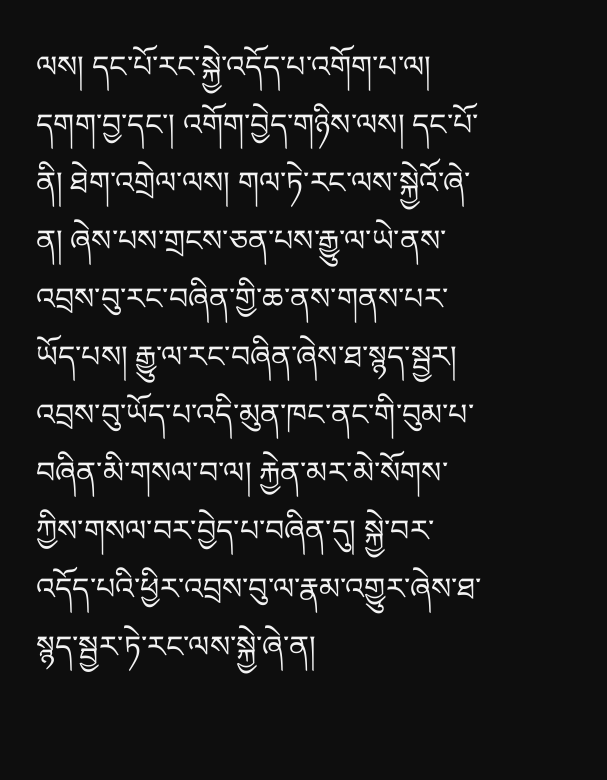ལས། དང་པོ་རང་སྐྱེ་འདོད་པ་འགོག་པ་ལ། དགག་བྱ་དང་། འགོག་བྱེད་གཉིས་ལས། དང་པོ་ནི། ཐེག་འགྲེལ་ལས། གལ་ཏེ་རང་ལས་སྐྱེའོ་ཞེ་ན། ཞེས་པས་གྲངས་ཅན་པས་རྒྱུ་ལ་ཡེ་ནས་འབྲས་བུ་རང་བཞིན་གྱི་ཆ་ནས་གནས་པར་ཡོད་པས། རྒྱུ་ལ་རང་བཞིན་ཞེས་ཐ་སྙད་སྦྱར། འབྲས་བུ་ཡོད་པ་འདི་མུན་ཁང་ནང་གི་བུམ་པ་བཞིན་མི་གསལ་བ་ལ། རྐྱེན་མར་མེ་སོགས་ཀྱིས་གསལ་བར་བྱེད་པ་བཞིན་དུ། སྐྱེ་བར་འདོད་པའི་ཕྱིར་འབྲས་བུ་ལ་རྣམ་འགྱུར་ཞེས་ཐ་སྙད་སྦྱར་ཏེ་རང་ལས་སྐྱེ་ཞེ་ན།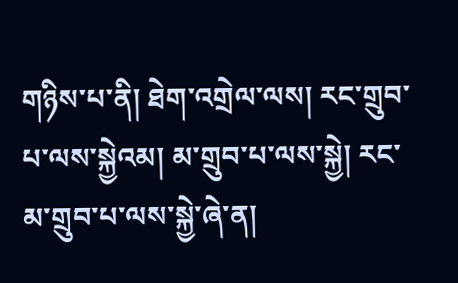གཉིས་པ་ནི། ཐེག་འགྲེལ་ལས། རང་གྲུབ་པ་ལས་སྐྱེའམ། མ་གྲུབ་པ་ལས་སྐྱེ། རང་མ་གྲུབ་པ་ལས་སྐྱེ་ཞེ་ན།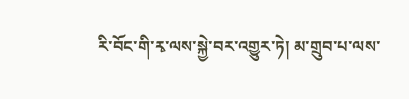རི་བོང་གི་རྭ་ལས་སྐྱེ་བར་འགྱུར་ཏེ། མ་གྲུབ་པ་ལས་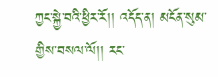ཀྱང་སྐྱེ་བའི་ཕྱིར་རོ།། འདོད་ན། མངོན་སུམ་གྱིས་བསལ་ལོ།། རང་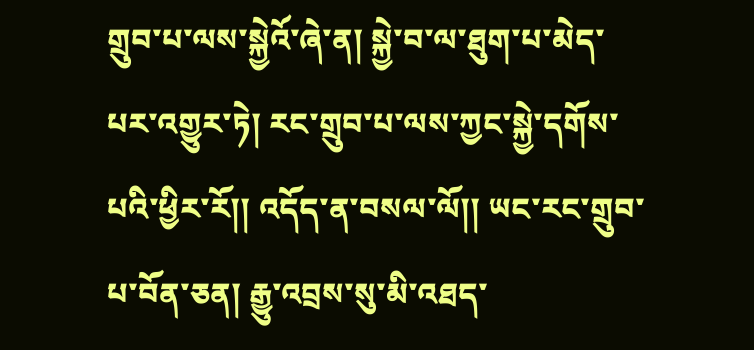གྲུབ་པ་ལས་སྐྱེའོ་ཞེ་ན། སྐྱེ་བ་ལ་ཐུག་པ་མེད་པར་འགྱུར་ཏེ། རང་གྲུབ་པ་ལས་ཀྱང་སྐྱེ་དགོས་པའི་ཕྱིར་རོ།། འདོད་ན་བསལ་ལོ།། ཡང་རང་གྲུབ་པ་བོན་ཅན། རྒྱུ་འབྲས་སུ་མི་འཐད་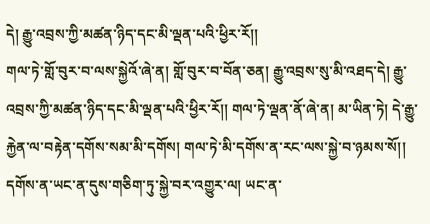དེ། རྒྱུ་འབྲས་ཀྱི་མཚན་ཉིད་དང་མི་ལྡན་པའི་ཕྱིར་རོ།།
གལ་ཏེ་གློ་བུར་བ་ལས་སྐྱེའོ་ཞེ་ན། གློ་བུར་བ་བོན་ཅན། རྒྱུ་འབྲས་སུ་མི་འཐད་དེ། རྒྱུ་འབྲས་ཀྱི་མཚན་ཉིད་དང་མི་ལྡན་པའི་ཕྱིར་རོ།། གལ་ཏེ་ལྡན་ནོ་ཞེ་ན། མ་ཡིན་ཏེ། དེ་རྒྱུ་རྐྱེན་ལ་བརྟེན་དགོས་སམ་མི་དགོས། གལ་ཏེ་མི་དགོས་ན་རང་ལས་སྐྱེ་བ་ཉམས་སོ།། དགོས་ན་ཡང་ན་དུས་གཅིག་ཏུ་སྐྱེ་བར་འགྱུར་ལ། ཡང་ན་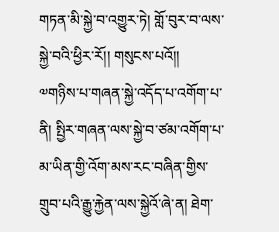གཏན་མི་སྐྱེ་བ་འགྱུར་ཏེ། གློ་བུར་བ་ལས་སྐྱེ་བའི་ཕྱིར་རོ།། གསུངས་པའོ།།
༧གཉིས་པ་གཞན་སྐྱེ་འདོད་པ་འགོག་པ་ནི། སྤྱིར་གཞན་ལས་སྐྱེ་བ་ཙམ་འགོག་པ་མ་ཡིན་གྱི་འོག་མས་རང་བཞིན་གྱིས་གྲུབ་པའི་རྒྱུ་རྐྱེན་ལས་སྐྱེའོ་ཞེ་ན། ཐེག་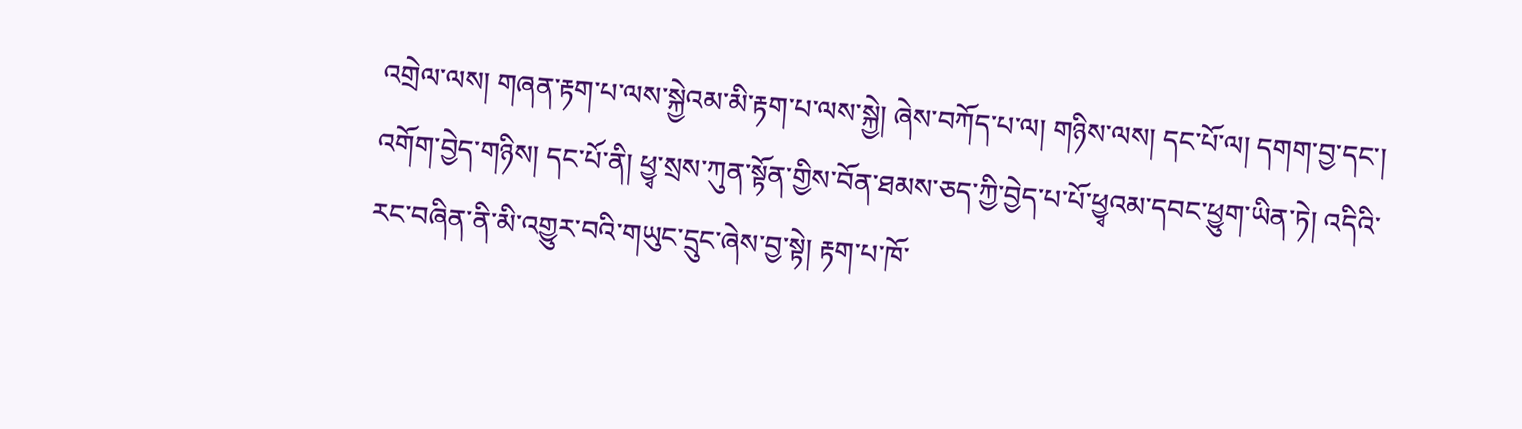འགྲེལ་ལས། གཞན་རྟག་པ་ལས་སྐྱེའམ་མི་རྟག་པ་ལས་སྐྱེ། ཞེས་བཀོད་པ་ལ། གཉིས་ལས། དང་པོ་ལ། དགག་བྱ་དང་། འགོག་བྱེད་གཉིས། དང་པོ་ནི། ཕྱྭ་སྲས་ཀུན་སྟོན་གྱིས་བོན་ཐམས་ཅད་ཀྱི་བྱེད་པ་པོ་ཕྱྭའམ་དབང་ཕྱུག་ཡིན་ཏེ། འདིའི་རང་བཞིན་ནི་མི་འགྱུར་བའི་གཡུང་དྲུང་ཞེས་བྱ་སྟེ། རྟག་པ་ཁོ་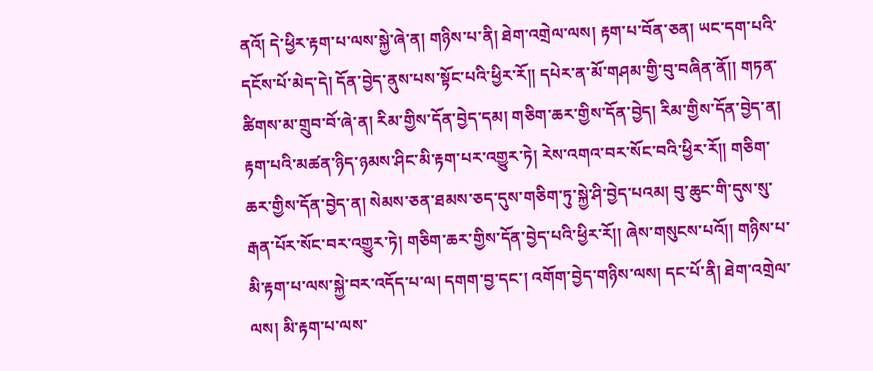ནའོ། དེ་ཕྱིར་རྟག་པ་ལས་སྐྱེ་ཞེ་ན། གཉིས་པ་ནི། ཐེག་འགྲེལ་ལས། རྟག་པ་བོན་ཅན། ཡང་དག་པའི་དངོས་པོ་མེད་དེ། དོན་བྱེད་ནུས་པས་སྟོང་པའི་ཕྱིར་རོ།། དཔེར་ན་མོ་གཤམ་གྱི་བུ་བཞིན་ནོ།། གཏན་ཚིགས་མ་གྲུབ་བོ་ཞེ་ན། རིམ་གྱིས་དོན་བྱེད་དམ། གཅིག་ཆར་གྱིས་དོན་བྱེད། རིམ་གྱིས་དོན་བྱེད་ན། རྟག་པའི་མཚན་ཉིད་ཉམས་ཤིང་མི་རྟག་པར་འགྱུར་ཏེ། རེས་འགའ་བར་སོང་བའི་ཕྱིར་རོ།། གཅིག་ཆར་གྱིས་དོན་བྱེད་ན། སེམས་ཅན་ཐམས་ཅད་དུས་གཅིག་ཏུ་སྐྱེ་ཤི་བྱེད་པའམ། བུ་ཆུང་གི་དུས་སུ་རྒན་པོར་སོང་བར་འགྱུར་ཏེ། གཅིག་ཆར་གྱིས་དོན་བྱེད་པའི་ཕྱིར་རོ།། ཞེས་གསུངས་པའོ།། གཉིས་པ་མི་རྟག་པ་ལས་སྐྱེ་བར་འདོད་པ་ལ། དགག་བྱ་དང་། འགོག་བྱེད་གཉིས་ལས། དང་པོ་ནི། ཐེག་འགྲེལ་ལས། མི་རྟག་པ་ལས་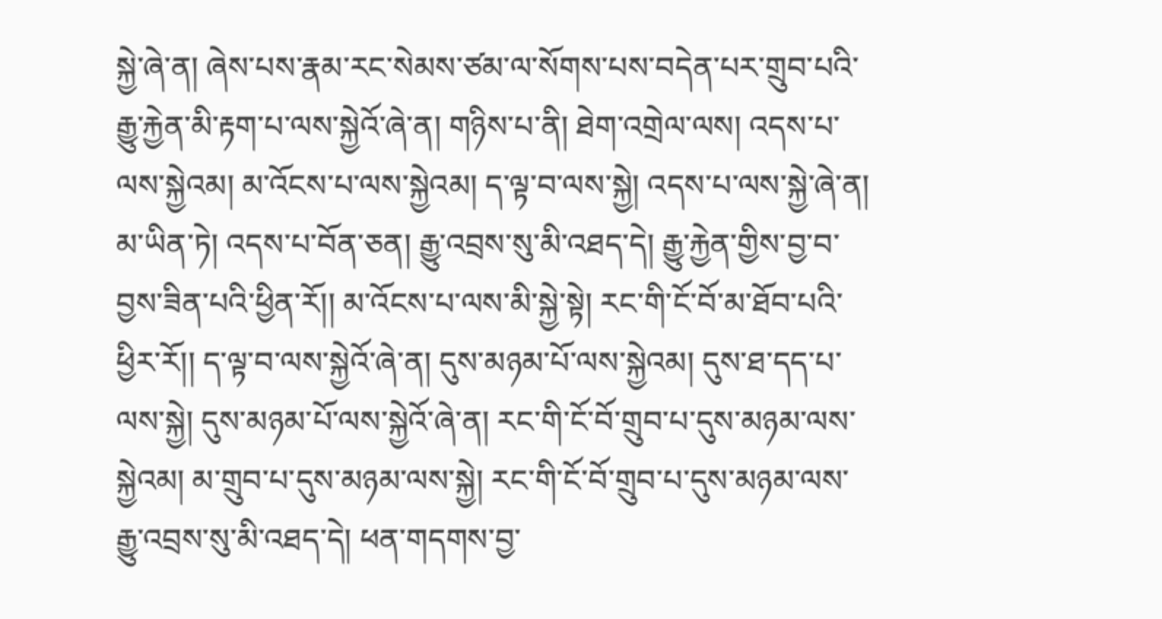སྐྱེ་ཞེ་ན། ཞེས་པས་རྣམ་རང་སེམས་ཙམ་ལ་སོགས་པས་བདེན་པར་གྲུབ་པའི་རྒྱུ་རྐྱེན་མི་རྟག་པ་ལས་སྐྱེའོ་ཞེ་ན། གཉིས་པ་ནི། ཐེག་འགྲེལ་ལས། འདས་པ་ལས་སྐྱེའམ། མ་འོངས་པ་ལས་སྐྱེའམ། ད་ལྟ་བ་ལས་སྐྱེ། འདས་པ་ལས་སྐྱེ་ཞེ་ན། མ་ཡིན་ཏེ། འདས་པ་བོན་ཅན། རྒྱུ་འབྲས་སུ་མི་འཐད་དེ། རྒྱུ་རྐྱེན་གྱིས་བྱ་བ་བྱས་ཟིན་པའི་ཕྱིན་རོ།། མ་འོངས་པ་ལས་མི་སྐྱེ་སྟེ། རང་གི་ངོ་བོ་མ་ཐོབ་པའི་ཕྱིར་རོ།། ད་ལྟ་བ་ལས་སྐྱེའོ་ཞེ་ན། དུས་མཉམ་པོ་ལས་སྐྱེའམ། དུས་ཐ་དད་པ་ལས་སྐྱེ། དུས་མཉམ་པོ་ལས་སྐྱེའོ་ཞེ་ན། རང་གི་ངོ་བོ་གྲུབ་པ་དུས་མཉམ་ལས་སྐྱེའམ། མ་གྲུབ་པ་དུས་མཉམ་ལས་སྐྱེ། རང་གི་ངོ་བོ་གྲུབ་པ་དུས་མཉམ་ལས་རྒྱུ་འབྲས་སུ་མི་འཐད་དེ། ཕན་གདགས་བྱ་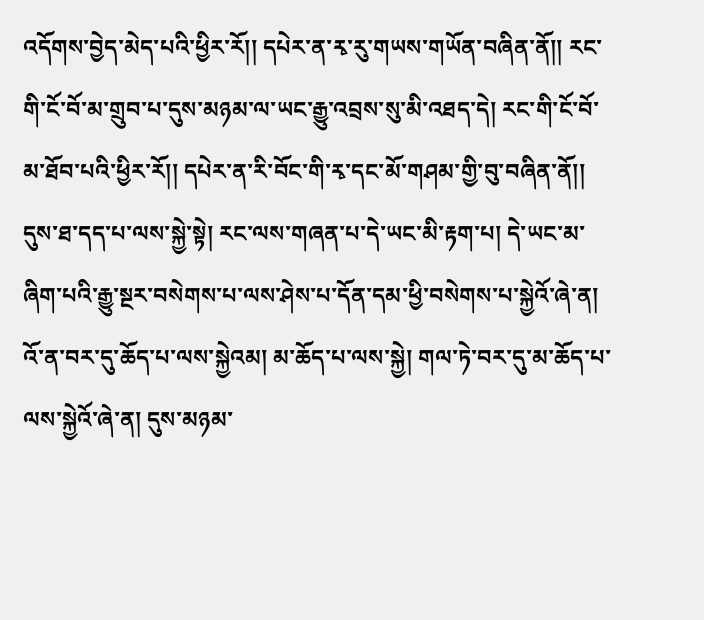འདོགས་བྱེད་མེད་པའི་ཕྱིར་རོ།། དཔེར་ན་རྭ་རུ་གཡས་གཡོན་བཞིན་ནོ།། རང་གི་ངོ་བོ་མ་གྲུབ་པ་དུས་མཉམ་ལ་ཡང་རྒྱུ་འབྲས་སུ་མི་འཐད་དེ། རང་གི་ངོ་བོ་མ་ཐོབ་པའི་ཕྱིར་རོ།། དཔེར་ན་རི་བོང་གི་རྭ་དང་མོ་གཤམ་གྱི་བུ་བཞིན་ནོ།། དུས་ཐ་དད་པ་ལས་སྐྱེ་སྟེ། རང་ལས་གཞན་པ་དེ་ཡང་མི་རྟག་པ། དེ་ཡང་མ་ཞིག་པའི་རྒྱུ་སྔར་བསེགས་པ་ལས་ཤེས་པ་དོན་དམ་ཕྱི་བསེགས་པ་སྐྱེའོ་ཞེ་ན། འོ་ན་བར་དུ་ཆོད་པ་ལས་སྐྱེའམ། མ་ཆོད་པ་ལས་སྐྱེ། གལ་ཏེ་བར་དུ་མ་ཆོད་པ་ལས་སྐྱེའོ་ཞེ་ན། དུས་མཉམ་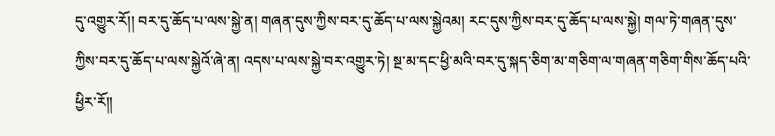དུ་འགྱུར་རོ།། བར་དུ་ཆོད་པ་ལས་སྐྱེ་ན། གཞན་དུས་ཀྱིས་བར་དུ་ཆོད་པ་ལས་སྐྱེའམ། རང་དུས་ཀྱིས་བར་དུ་ཆོད་པ་ལས་སྐྱེ། གལ་ཏེ་གཞན་དུས་ཀྱིས་བར་དུ་ཆོད་པ་ལས་སྐྱེའོ་ཞེ་ན། འདས་པ་ལས་སྐྱེ་བར་འགྱུར་ཏེ། སྔ་མ་དང་ཕྱི་མའི་བར་དུ་སྐད་ཅིག་མ་གཅིག་ལ་གཞན་གཅིག་གིས་ཆོད་པའི་ཕྱིར་རོ།།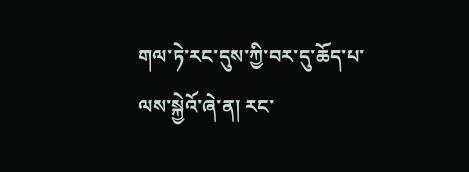གལ་ཏེ་རང་དུས་ཀྱི་བར་དུ་ཆོད་པ་ལས་སྐྱེའོ་ཞེ་ན། རང་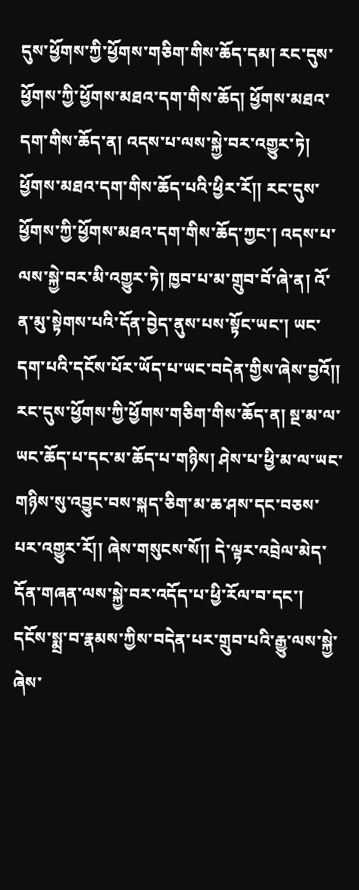དུས་ཕྱོགས་ཀྱི་ཕྱོགས་གཅིག་གིས་ཆོད་དམ། རང་དུས་ཕྱོགས་ཀྱི་ཕྱོགས་མཐའ་དག་གིས་ཆོད། ཕྱོགས་མཐའ་དག་གིས་ཆོད་ན། འདས་པ་ལས་སྐྱེ་བར་འགྱུར་ཏེ། ཕྱོགས་མཐའ་དག་གིས་ཆོད་པའི་ཕྱིར་རོ།། རང་དུས་ཕྱོགས་ཀྱི་ཕྱོགས་མཐའ་དག་གིས་ཆོད་ཀྱང་། འདས་པ་ལས་སྐྱེ་བར་མི་འགྱུར་ཏེ། ཁྱབ་པ་མ་གྲུབ་བོ་ཞེ་ན། འོ་ན་མུ་སྟེགས་པའི་དོན་བྱེད་ནུས་པས་སྟོང་ཡང་། ཡང་དག་པའི་དངོས་པོར་ཡོད་པ་ཡང་བདེན་གྱིས་ཞེས་བྱའོ།། རང་དུས་ཕྱོགས་ཀྱི་ཕྱོགས་གཅིག་གིས་ཆོད་ན། སྔ་མ་ལ་ཡང་ཆོད་པ་དང་མ་ཆོད་པ་གཉིས། ཤེས་པ་ཕྱི་མ་ལ་ཡང་གཉིས་སུ་འབྱུང་བས་སྐད་ཅིག་མ་ཆ་ཤས་དང་བཅས་པར་འགྱུར་རོ།། ཞེས་གསུངས་སོ།། དེ་ལྟར་འབྲེལ་མེད་དོན་གཞན་ལས་སྐྱེ་བར་འདོད་པ་ཕྱི་རོལ་བ་དང་། དངོས་སྨྲ་བ་རྣམས་ཀྱིས་བདེན་པར་གྲུབ་པའི་རྒྱུ་ལས་སྐྱེ་ཞེས་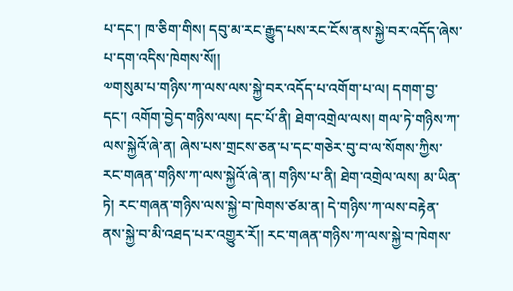པ་དང་། ཁ་ཅིག་གིས། དབུ་མ་རང་རྒྱུད་པས་རང་ངོས་ནས་སྐྱེ་བར་འདོད་ཞེས་པ་དག་འདིས་ཁེགས་སོ།།
༧གསུམ་པ་གཉིས་ཀ་ལས་ལས་སྐྱེ་བར་འདོད་པ་འགོག་པ་ལ། དགག་བྱ་དང་། འགོག་བྱེད་གཉིས་ལས། དང་པོ་ནི། ཐེག་འགྲེལ་ལས། གལ་ཏེ་གཉིས་ཀ་ལས་སྐྱེའོ་ཞེ་ན། ཞེས་པས་གྲངས་ཅན་པ་དང་གཅེར་བུ་བ་ལ་སོགས་ཀྱིས་རང་གཞན་གཉིས་ཀ་ལས་སྐྱེའོ་ཞེ་ན། གཉིས་པ་ནི། ཐེག་འགྲེལ་ལས། མ་ཡིན་ཏེ། རང་གཞན་གཉིས་ལས་སྐྱེ་བ་ཁེགས་ཙམ་ན། དེ་གཉིས་ཀ་ལས་བརྟེན་ནས་སྐྱེ་བ་མི་འཐད་པར་འགྱུར་རོ།། རང་གཞན་གཉིས་ཀ་ལས་སྐྱེ་བ་ཁེགས་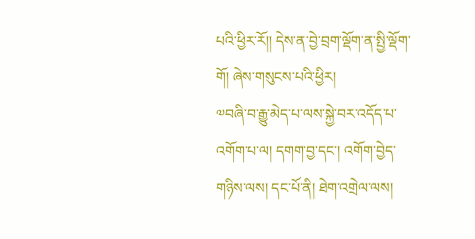པའི་ཕྱིར་རོ།། དེས་ན་བྱེ་བྲག་ལྡོག་ན་སྤྱི་ལྡོག་གོ། ཞེས་གསུངས་པའི་ཕྱིར།
༧བཞི་བ་རྒྱུ་མེད་པ་ལས་སྐྱེ་བར་འདོད་པ་འགོག་པ་ལ། དགག་བྱ་དང་། འགོག་བྱེད་གཉིས་ལས། དང་པོ་ནི། ཐེག་འགྲེལ་ལས།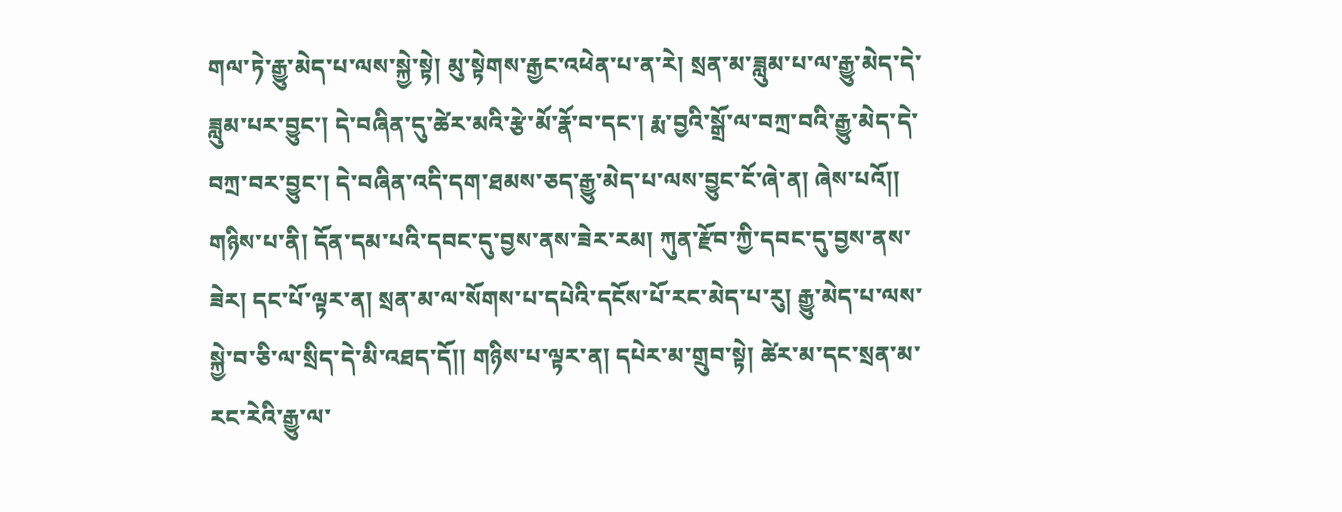གལ་ཏེ་རྒྱུ་མེད་པ་ལས་སྐྱེ་སྟེ། མུ་སྟེགས་རྒྱང་འཕེན་པ་ན་རེ། སྲན་མ་ཟླུམ་པ་ལ་རྒྱུ་མེད་དེ་ཟླུམ་པར་བྱུང་། དེ་བཞིན་དུ་ཚེར་མའི་རྩེ་མོ་རྣོ་བ་དང་། རྨ་བྱའི་སྒྲོ་ལ་བཀྲ་བའི་རྒྱུ་མེད་དེ་བཀྲ་བར་བྱུང་། དེ་བཞིན་འདི་དག་ཐམས་ཅད་རྒྱུ་མེད་པ་ལས་བྱུང་ངོ་ཞེ་ན། ཞེས་པའོ།། གཉིས་པ་ནི། དོན་དམ་པའི་དབང་དུ་བྱས་ནས་ཟེར་རམ། ཀུན་རྫོབ་ཀྱི་དབང་དུ་བྱས་ནས་ཟེར། དང་པོ་ལྟར་ན། སྲན་མ་ལ་སོགས་པ་དཔེའི་དངོས་པོ་རང་མེད་པ་རུ། རྒྱུ་མེད་པ་ལས་སྐྱེ་བ་ཅི་ལ་སྲིད་དེ་མི་འཐད་དོ།། གཉིས་པ་ལྟར་ན། དཔེར་མ་གྲུབ་སྟེ། ཚེར་མ་དང་སྲན་མ་རང་རེའི་རྒྱུ་ལ་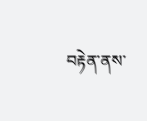བརྟེན་ནས་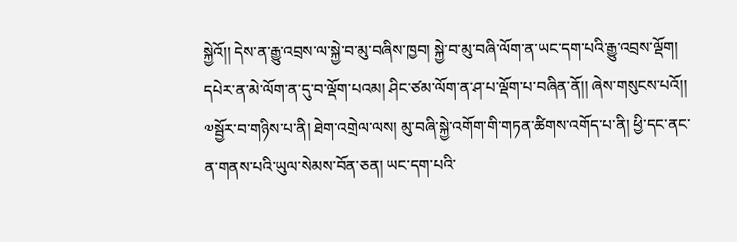སྐྱེའོ།། དེས་ན་རྒྱུ་འབྲས་ལ་སྐྱེ་བ་མུ་བཞིས་ཁྱབ། སྐྱེ་བ་མུ་བཞི་ལོག་ན་ཡང་དག་པའི་རྒྱུ་འབྲས་ལྡོག། དཔེར་ན་མེ་ལོག་ན་དུ་བ་ལྡོག་པའམ། ཤིང་ཙམ་ལོག་ན་ཤ་པ་ལྡོག་པ་བཞིན་ནོ།། ཞེས་གསུངས་པའོ།།
༧སྦྱོར་བ་གཉིས་པ་ནི། ཐེག་འགྲེལ་ལས། མུ་བཞི་སྐྱེ་འགོག་གི་གཏན་ཚིགས་འགོད་པ་ནི། ཕྱི་དང་ནང་ན་གནས་པའི་ཡུལ་སེམས་བོན་ཅན། ཡང་དག་པའི་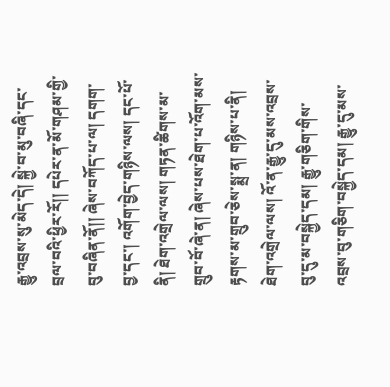རྒྱུ་འབྲས་སུ་མེད་དེ། སྐྱེ་བ་མུ་བཞི་དང་བྲལ་བའི་ཕྱིར་རོ།། དཔེར་ན་མོ་གཤམ་གྱི་བུ་བཞིན་ནོ།། ཞེས་བཀོད་པ་ལ། དགག་བྱ་དང་། འགོག་བྱེད་གཉིས་ལས། དང་པོ་ནི། ཐེག་འགྲེལ་ལས། གཏན་ཚིགས་མ་གྲུབ་བོ་ཞེ་ན། ཞེས་པས་ཐེག་པ་འོག་མས་རྟགས་མ་གྲུབ་ཅེས་སྨྲ་ན། གཉིས་པ་ནི། ཐེག་འགྲེལ་ལས། འོ་ན་རྒྱུ་དུ་མས་འབྲས་བུ་དུ་མ་བསྐྱེད་དམ། རྒྱུ་གཅིག་གིས་འབྲས་བུ་གཅིག་བསྐྱེད་དམ། རྒྱུ་དུ་མས་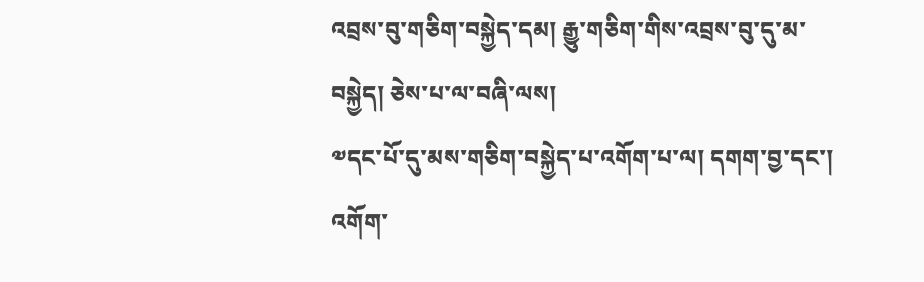འབྲས་བུ་གཅིག་བསྐྱེད་དམ། རྒྱུ་གཅིག་གིས་འབྲས་བུ་དུ་མ་བསྐྱེད། ཅེས་པ་ལ་བཞི་ལས།
༧དང་པོ་དུ་མས་གཅིག་བསྐྱེད་པ་འགོག་པ་ལ། དགག་བྱ་དང་། འགོག་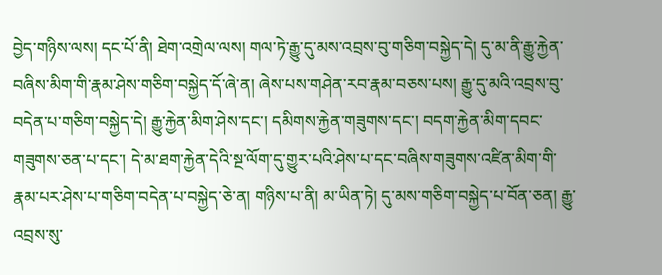བྱེད་གཉིས་ལས། དང་པོ་ནི། ཐེག་འགྲེལ་ལས། གལ་ཏེ་རྒྱུ་དུ་མས་འབྲས་བུ་གཅིག་བསྐྱེད་དེ། དུ་མ་ནི་རྒྱུ་རྐྱེན་བཞིས་མིག་གི་རྣམ་ཤེས་གཅིག་བསྐྱེད་དོ་ཞེ་ན། ཞེས་པས་གཤེན་རབ་རྣམ་བཅས་པས། རྒྱུ་དུ་མའི་འབྲས་བུ་བདེན་པ་གཅིག་བསྐྱེད་དེ། རྒྱུ་རྐྱེན་མིག་ཤེས་དང་། དམིགས་རྐྱེན་གཟུགས་དང་། བདག་རྐྱེན་མིག་དབང་གཟུགས་ཅན་པ་དང་། དེ་མ་ཐག་རྐྱེན་དེའི་སྔ་ལོག་དུ་གྱུར་པའི་ཤེས་པ་དང་བཞིས་གཟུགས་འཛིན་མིག་གི་རྣམ་པར་ཤེས་པ་གཅིག་བདེན་པ་བསྐྱེད་ཅེ་ན། གཉིས་པ་ནི། མ་ཡིན་ཏེ། དུ་མས་གཅིག་བསྐྱེད་པ་བོན་ཅན། རྒྱུ་འབྲས་སུ་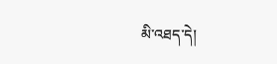མི་འཐད་དེ།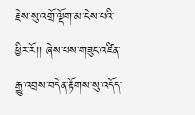རྗེས་སུ་འགྲོ་ལྡོག་མ་ངེས་པའི་ཕྱིར་རོ།། ཞེས་པས་གཟུང་འཛིན་རྒྱུ་འབྲས་བདེན་རྟོགས་སུ་འདོད་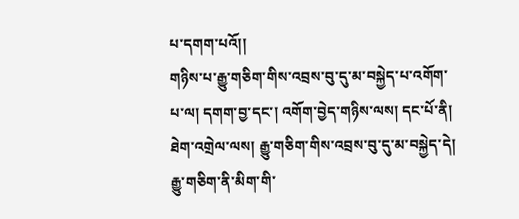པ་དགག་པའོ།།
གཉིས་པ་རྒྱུ་གཅིག་གིས་འབྲས་བུ་དུ་མ་བསྐྱེད་པ་འགོག་པ་ལ། དགག་བྱ་དང་། འགོག་བྱེད་གཉིས་ལས། དང་པོ་ནི། ཐེག་འགྲེལ་ལས། རྒྱུ་གཅིག་གིས་འབྲས་བུ་དུ་མ་བསྐྱེད་དེ། རྒྱུ་གཅིག་ནི་མིག་གི་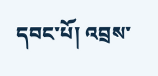དབང་པོ། འབྲས་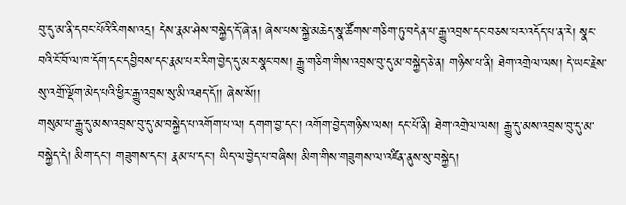བུ་དུ་མ་ནི་དབང་པོའི་རིགས་འདྲ། དེས་རྣམ་ཤེས་བསྐྱེད་དོ་ཞེ་ན། ཞེས་པས་སྐྱེ་མཆེད་སྣ་ཚོགས་གཅིག་ཏུ་བདེན་པ་རྒྱུ་འབྲས་དང་བཅས་པར་འདོད་པ་ན་རེ། སྣང་བའི་ངོ་བོ་ལ་ཁ་དོག་དང་དབྱིབས་དང་རྣམ་པར་རིག་བྱེད་དུ་མར་སྣང་བས། རྒྱུ་གཅིག་གིས་འབྲས་བུ་དུ་མ་བསྐྱེད་ཅེ་ན། གཉིས་པ་ནི། ཐེག་འགྲེལ་ལས། དེ་ཡང་རྗེས་སུ་འགྲོ་ལྡོག་མེད་པའི་ཕྱིར་རྒྱུ་འབྲས་སུ་མི་འཐད་དོ།། ཞེས་སོ།།
གསུམ་པ་རྒྱུ་དུ་མས་འབྲས་བུ་དུ་མ་བསྐྱེད་པ་འགོག་པ་ལ། དགག་བྱ་དང་། འགོག་བྱེད་གཉིས་ལས། དང་པོ་ནི། ཐེག་འགྲེལ་ལས། རྒྱུ་དུ་མས་འབྲས་བུ་དུ་མ་བསྐྱེད་དེ། མིག་དང་། གཟུགས་དང་། རྣམ་པ་དང་། ཡིད་ལ་བྱེད་པ་བཞིས། མིག་གིས་གཟུགས་ལ་འཛིན་ནུས་སུ་བསྐྱེད།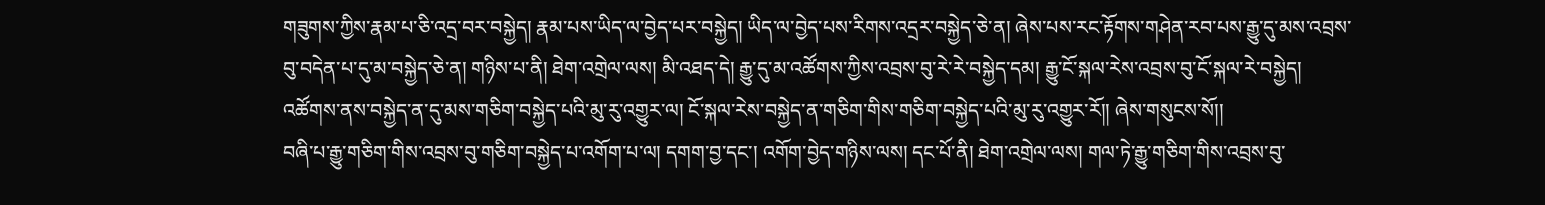གཟུགས་ཀྱིས་རྣམ་པ་ཅི་འདྲ་བར་བསྐྱེད། རྣམ་པས་ཡིད་ལ་བྱེད་པར་བསྐྱེད། ཡིད་ལ་བྱེད་པས་རིགས་འདྲར་བསྐྱེད་ཅེ་ན། ཞེས་པས་རང་རྟོགས་གཤེན་རབ་པས་རྒྱུ་དུ་མས་འབྲས་བུ་བདེན་པ་དུ་མ་བསྐྱེད་ཅེ་ན། གཉིས་པ་ནི། ཐེག་འགྲེལ་ལས། མི་འཐད་དེ། རྒྱུ་དུ་མ་འཚོགས་ཀྱིས་འབྲས་བུ་རེ་རེ་བསྐྱེད་དམ། རྒྱུ་ངོ་སྐལ་རེས་འབྲས་བུ་ངོ་སྐལ་རེ་བསྐྱེད། འཚོགས་ནས་བསྐྱེད་ན་དུ་མས་གཅིག་བསྐྱེད་པའི་མུ་རུ་འགྱུར་ལ། ངོ་སྐལ་རེས་བསྐྱེད་ན་གཅིག་གིས་གཅིག་བསྐྱེད་པའི་མུ་རུ་འགྱུར་རོ།། ཞེས་གསུངས་སོ།།
བཞི་པ་རྒྱུ་གཅིག་གིས་འབྲས་བུ་གཅིག་བསྐྱེད་པ་འགོག་པ་ལ། དགག་བྱ་དང་། འགོག་བྱེད་གཉིས་ལས། དང་པོ་ནི། ཐེག་འགྲེལ་ལས། གལ་ཏེ་རྒྱུ་གཅིག་གིས་འབྲས་བུ་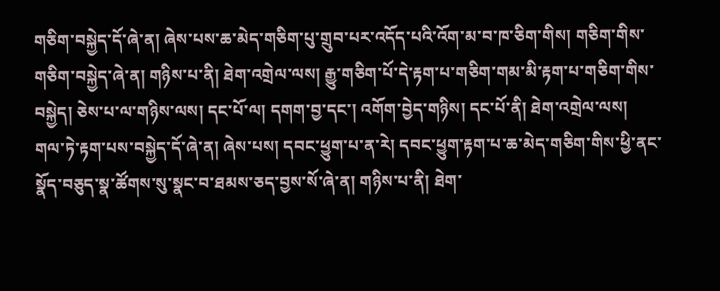གཅིག་བསྐྱེད་དོ་ཞེ་ན། ཞེས་པས་ཆ་མེད་གཅིག་པུ་གྲུབ་པར་འདོད་པའི་འོག་མ་བ་ཁ་ཅིག་གིས། གཅིག་གིས་གཅིག་བསྐྱེད་ཞེ་ན། གཉིས་པ་ནི། ཐེག་འགྲེལ་ལས། རྒྱུ་གཅིག་པོ་དེ་རྟག་པ་གཅིག་གམ་མི་རྟག་པ་གཅིག་གིས་བསྐྱེད། ཅེས་པ་ལ་གཉིས་ལས། དང་པོ་ལ། དགག་བྱ་དང་། འགོག་བྱེད་གཉིས། དང་པོ་ནི། ཐེག་འགྲེལ་ལས། གལ་ཏེ་རྟག་པས་བསྐྱེད་དོ་ཞེ་ན། ཞེས་པས། དབང་ཕྱུག་པ་ན་རེ། དབང་ཕྱུག་རྟག་པ་ཆ་མེད་གཅིག་གིས་ཕྱི་ནང་སྣོད་བཅུད་སྣ་ཚོགས་སུ་སྣང་བ་ཐམས་ཅད་བྱས་སོ་ཞེ་ན། གཉིས་པ་ནི། ཐེག་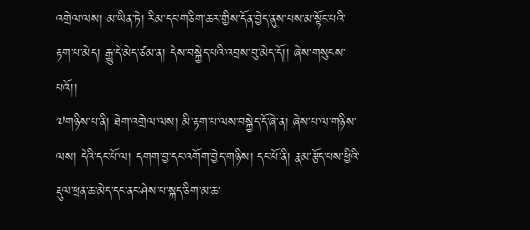འགྲེལ་ལས། མ་ཡིན་ཏེ། རིམ་དང་གཅིག་ཆར་གྱིས་དོན་བྱེད་ནུས་པས་མ་སྟོང་པའི་རྟག་པ་མེད། རྒྱུ་དེ་མེད་ཙམ་ན། དེས་བསྐྱེད་པའི་འབྲས་བུ་མེད་དོ།། ཞེས་གསུངས་པའོ།།
༧གཉིས་པ་ནི། ཐེག་འགྲེལ་ལས། མི་རྟག་པ་ལས་བསྐྱེད་དོ་ཞེ་ན། ཞེས་པ་ལ་གཉིས་ལས། དེའི་དང་པོ་ལ། དགག་བྱ་དང་འགོག་བྱེད་གཉིས། དང་པོ་ནི། རྣམ་རྩོད་པས་ཕྱིའི་རྡུལ་ཕྲན་ཆ་མེད་དང་ནང་ཤེས་པ་སྐད་ཅིག་མ་ཆ་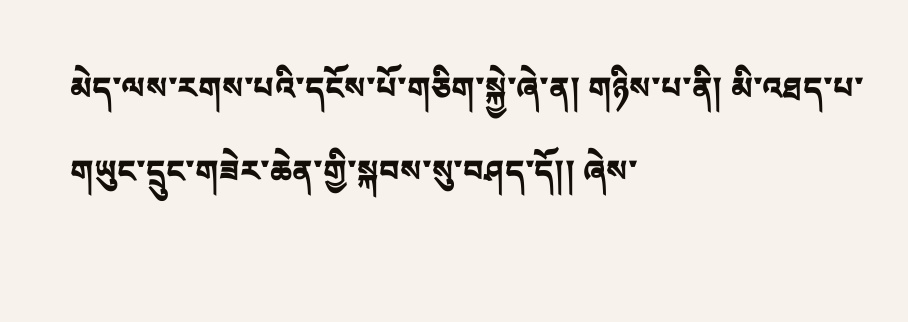མེད་ལས་རགས་པའི་དངོས་པོ་གཅིག་སྐྱེ་ཞེ་ན། གཉིས་པ་ནི། མི་འཐད་པ་གཡུང་དྲུང་གཟེར་ཆེན་གྱི་སྐབས་སུ་བཤད་དོ།། ཞེས་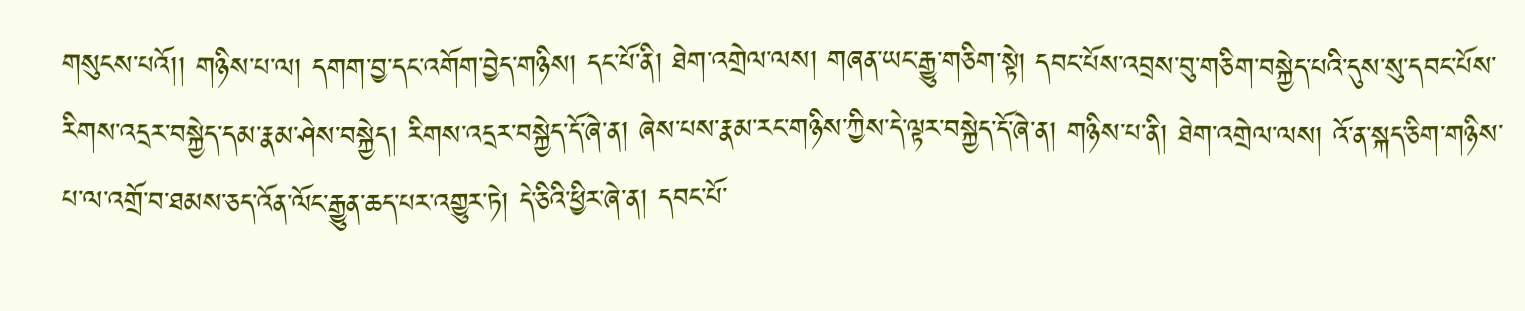གསུངས་པའོ།། གཉིས་པ་ལ། དགག་བྱ་དང་འགོག་བྱེད་གཉིས། དང་པོ་ནི། ཐེག་འགྲེལ་ལས། གཞན་ཡང་རྒྱུ་གཅིག་སྟེ། དབང་པོས་འབྲས་བུ་གཅིག་བསྐྱེད་པའི་དུས་སུ་དབང་པོས་རིགས་འདྲར་བསྐྱེད་དམ་རྣམ་ཤེས་བསྐྱེད། རིགས་འདྲར་བསྐྱེད་དོ་ཞེ་ན། ཞེས་པས་རྣམ་རང་གཉིས་ཀྱིས་དེ་ལྟར་བསྐྱེད་དོ་ཞེ་ན། གཉིས་པ་ནི། ཐེག་འགྲེལ་ལས། འོ་ན་སྐད་ཅིག་གཉིས་པ་ལ་འགྲོ་བ་ཐམས་ཅད་འོན་ལོང་རྒྱུན་ཆད་པར་འགྱུར་ཏེ། དེ་ཅིའི་ཕྱིར་ཞེ་ན། དབང་པོ་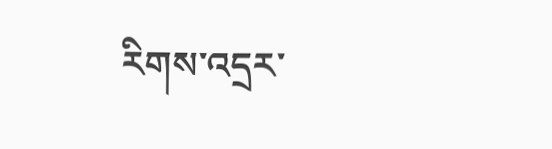རིགས་འདྲར་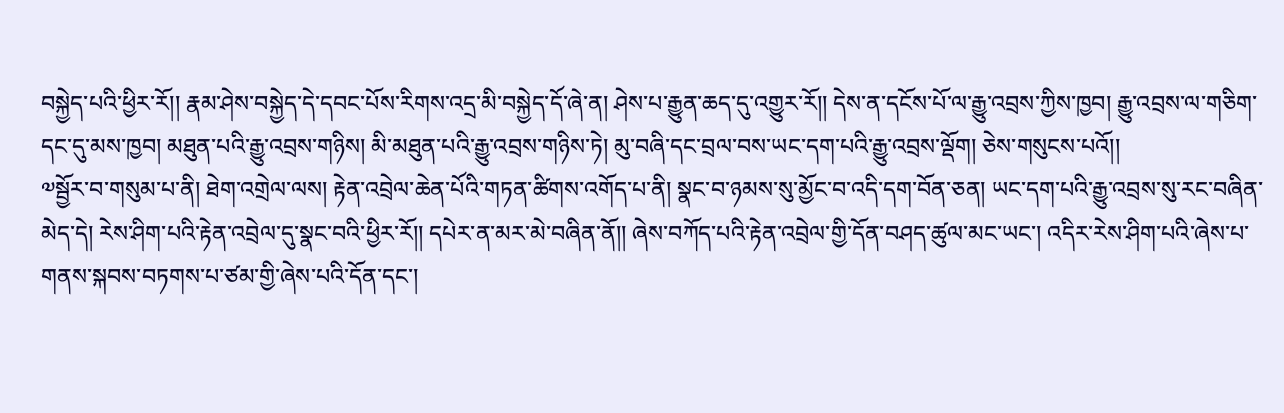བསྐྱེད་པའི་ཕྱིར་རོ།། རྣམ་ཤེས་བསྐྱེད་དེ་དབང་པོས་རིགས་འདྲ་མི་བསྐྱེད་དོ་ཞེ་ན། ཤེས་པ་རྒྱུན་ཆད་དུ་འགྱུར་རོ།། དེས་ན་དངོས་པོ་ལ་རྒྱུ་འབྲས་ཀྱིས་ཁྱབ། རྒྱུ་འབྲས་ལ་གཅིག་དང་དུ་མས་ཁྱབ། མཐུན་པའི་རྒྱུ་འབྲས་གཉིས། མི་མཐུན་པའི་རྒྱུ་འབྲས་གཉིས་ཏེ། མུ་བཞི་དང་བྲལ་བས་ཡང་དག་པའི་རྒྱུ་འབྲས་ལྡོག། ཅེས་གསུངས་པའོ།།
༧སྦྱོར་བ་གསུམ་པ་ནི། ཐེག་འགྲེལ་ལས། རྟེན་འབྲེལ་ཆེན་པོའི་གཏན་ཚིགས་འགོད་པ་ནི། སྣང་བ་ཉམས་སུ་མྱོང་བ་འདི་དག་བོན་ཅན། ཡང་དག་པའི་རྒྱུ་འབྲས་སུ་རང་བཞིན་མེད་དེ། རེས་ཤིག་པའི་རྟེན་འབྲེལ་དུ་སྣང་བའི་ཕྱིར་རོ།། དཔེར་ན་མར་མེ་བཞིན་ནོ།། ཞེས་བཀོད་པའི་རྟེན་འབྲེལ་གྱི་དོན་བཤད་ཚུལ་མང་ཡང་། འདིར་རེས་ཤིག་པའི་ཞེས་པ་གནས་སྐབས་བཏགས་པ་ཙམ་གྱི་ཞེས་པའི་དོན་དང་།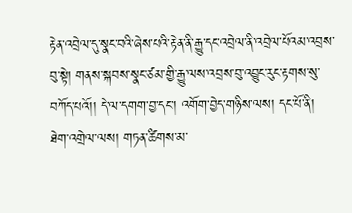རྟེན་འབྲེལ་དུ་སྣང་བའི་ཞེས་པའི་རྟེན་ནི་རྒྱུ་དང་འབྲེལ་ནི་འབྲེལ་པོའམ་འབྲས་བུ་སྟེ། གནས་སྐབས་སྣང་ཙམ་གྱི་རྒྱུ་ལས་འབྲས་བུ་འབྱུང་རུང་རྟགས་སུ་བཀོད་པའོ།། དེ་ལ་དགག་བྱ་དང་། འགོག་བྱེད་གཉིས་ལས། དང་པོ་ནི། ཐེག་འགྲེལ་ལས། གཏན་ཚིགས་མ་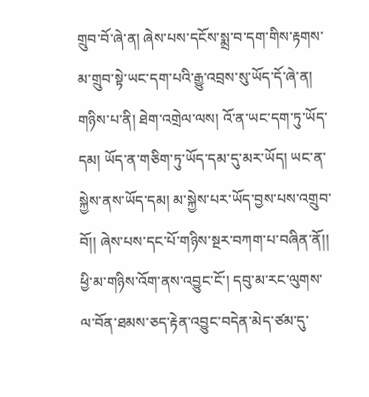གྲུབ་བོ་ཞེ་ན། ཞེས་པས་དངོས་སྨྲ་བ་དག་གིས་རྟགས་མ་གྲུབ་སྟེ་ཡང་དག་པའི་རྒྱུ་འབྲས་སུ་ཡོད་དོ་ཞེ་ན། གཉིས་པ་ནི། ཐེག་འགྲེལ་ལས། འོ་ན་ཡང་དག་ཏུ་ཡོད་དམ། ཡོད་ན་གཅིག་ཏུ་ཡོད་དམ་དུ་མར་ཡོད། ཡང་ན་སྐྱེས་ནས་ཡོད་དམ། མ་སྐྱེས་པར་ཡོད་བྱས་པས་འགྲུབ་བོ།། ཞེས་པས་དང་པོ་གཉིས་སྔར་བཀག་པ་བཞིན་ནོ།། ཕྱི་མ་གཉིས་འོག་ནས་འབྱུང་ངོ་། དབུ་མ་རང་ལུགས་ལ་བོན་ཐམས་ཅད་རྟེན་འབྱུང་བདེན་མེད་ཙམ་དུ་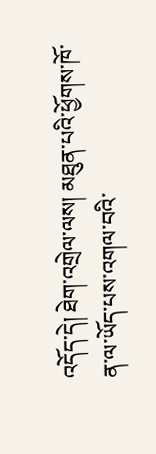འདོད་དེ། ཐེག་འགྲེལ་ལས། མཐུན་པའི་ཕྱོགས་ཁོ་ན་ལ་ཡོད་པས་འགལ་བའི་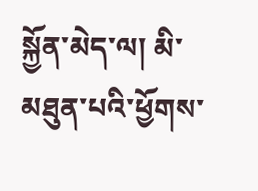སྐྱོན་མེད་ལ། མི་མཐུན་པའི་ཕྱོགས་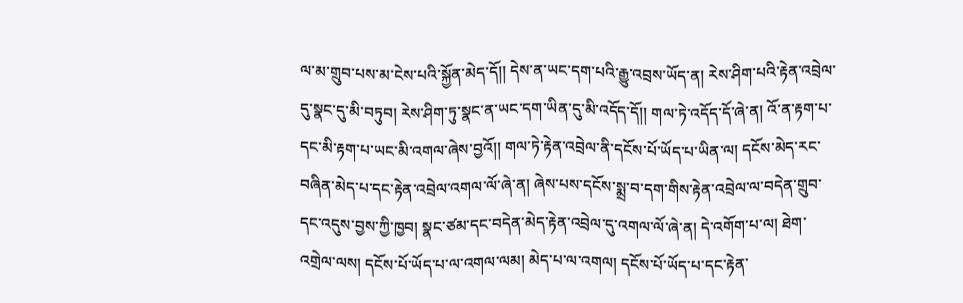ལ་མ་གྲུབ་པས་མ་ངེས་པའི་སྐྱོན་མེད་དོ།། དེས་ན་ཡང་དག་པའི་རྒྱུ་འབྲས་ཡོད་ན། རེས་ཤིག་པའི་རྟེན་འབྲེལ་དུ་སྣང་དུ་མི་བཏུབ། རེས་ཤིག་ཏུ་སྣང་ན་ཡང་དག་ཡིན་དུ་མི་འདོད་དོ།། གལ་ཏེ་འདོད་དོ་ཞེ་ན། འོ་ན་རྟག་པ་དང་མི་རྟག་པ་ཡང་མི་འགལ་ཞེས་བྱའོ།། གལ་ཏེ་རྟེན་འབྲེལ་ནི་དངོས་པོ་ཡོད་པ་ཡིན་ལ། དངོས་མེད་རང་བཞིན་མེད་པ་དང་རྟེན་འབྲེལ་འགལ་ལོ་ཞེ་ན། ཞེས་པས་དངོས་སྨྲ་བ་དག་གིས་རྟེན་འབྲེལ་ལ་བདེན་གྲུབ་དང་འདུས་བྱས་ཀྱི་ཁྱབ། སྣང་ཙམ་དང་བདེན་མེད་རྟེན་འབྲེལ་དུ་འགལ་ལོ་ཞེ་ན། དེ་འགོག་པ་ལ། ཐེག་འགྲེལ་ལས། དངོས་པོ་ཡོད་པ་ལ་འགལ་ལམ། མེད་པ་ལ་འགལ། དངོས་པོ་ཡོད་པ་དང་རྟེན་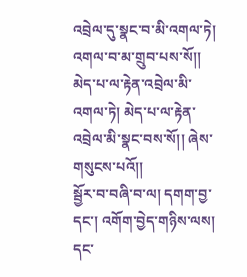འབྲེལ་དུ་སྣང་བ་མི་འགལ་ཏེ། འགལ་བ་མ་གྲུབ་པས་སོ།། མེད་པ་ལ་རྟེན་འབྲེལ་མི་འགལ་ཏེ། མེད་པ་ལ་རྟེན་འབྲེལ་མི་སྣང་བས་སོ།། ཞེས་གསུངས་པའོ།།
སྦྱོར་བ་བཞི་བ་ལ། དགག་བྱ་དང་། འགོག་བྱེད་གཉིས་ལས། དང་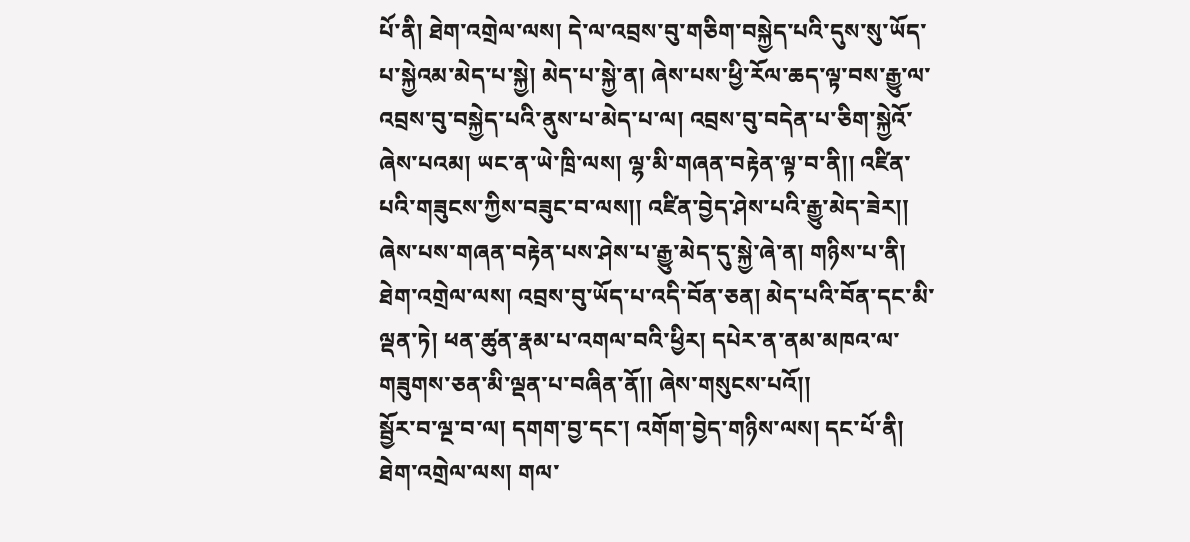པོ་ནི། ཐེག་འགྲེལ་ལས། དེ་ལ་འབྲས་བུ་གཅིག་བསྐྱེད་པའི་དུས་སུ་ཡོད་པ་སྐྱེའམ་མེད་པ་སྐྱེ། མེད་པ་སྐྱེ་ན། ཞེས་པས་ཕྱི་རོལ་ཆད་ལྟ་བས་རྒྱུ་ལ་འབྲས་བུ་བསྐྱེད་པའི་ནུས་པ་མེད་པ་ལ། འབྲས་བུ་བདེན་པ་ཅིག་སྐྱེའོ་ཞེས་པའམ། ཡང་ན་ཡེ་ཁྲི་ལས། ལྷ་མི་གཞན་བརྟེན་ལྟ་བ་ནི།། འཛིན་པའི་གཟུངས་ཀྱིས་བཟུང་བ་ལས།། འཛིན་བྱེད་ཤེས་པའི་རྒྱུ་མེད་ཟེར།། ཞེས་པས་གཞན་བརྟེན་པས་ཤེས་པ་རྒྱུ་མེད་དུ་སྐྱེ་ཞེ་ན། གཉིས་པ་ནི། ཐེག་འགྲེལ་ལས། འབྲས་བུ་ཡོད་པ་འདི་བོན་ཅན། མེད་པའི་བོན་དང་མི་ལྡན་ཏེ། ཕན་ཚུན་རྣམ་པ་འགལ་བའི་ཕྱིར། དཔེར་ན་ནམ་མཁའ་ལ་གཟུགས་ཅན་མི་ལྡན་པ་བཞིན་ནོ།། ཞེས་གསུངས་པའོ།།
སྦྱོར་བ་ལྔ་བ་ལ། དགག་བྱ་དང་། འགོག་བྱེད་གཉིས་ལས། དང་པོ་ནི། ཐེག་འགྲེལ་ལས། གལ་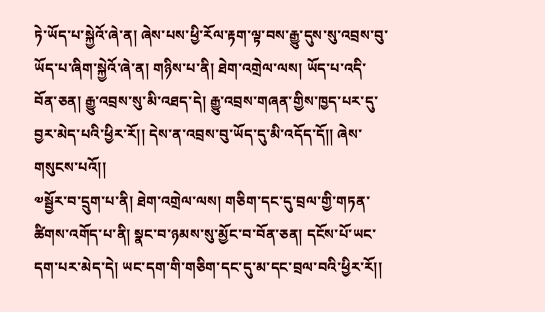ཏེ་ཡོད་པ་སྐྱེའོ་ཞེ་ན། ཞེས་པས་ཕྱི་རོལ་རྟག་ལྟ་བས་རྒྱུ་དུས་སུ་འབྲས་བུ་ཡོད་པ་ཞིག་སྐྱེའོ་ཞེ་ན། གཉིས་པ་ནི། ཐེག་འགྲེལ་ལས། ཡོད་པ་འདི་བོན་ཅན། རྒྱུ་འབྲས་སུ་མི་འཐད་དེ། རྒྱུ་འབྲས་གཞན་གྱིས་ཁྱད་པར་དུ་བྱར་མེད་པའི་ཕྱིར་རོ།། དེས་ན་འབྲས་བུ་ཡོད་དུ་མི་འདོད་དོ།། ཞེས་གསུངས་པའོ།།
༧སྦྱོར་བ་དྲུག་པ་ནི། ཐེག་འགྲེལ་ལས། གཅིག་དང་དུ་བྲལ་གྱི་གཏན་ཚིགས་འགོད་པ་ནི། སྣང་བ་ཉམས་སུ་མྱོང་བ་བོན་ཅན། དངོས་པོ་ཡང་དག་པར་མེད་དེ། ཡང་དག་གི་གཅིག་དང་དུ་མ་དང་བྲལ་བའི་ཕྱིར་རོ།།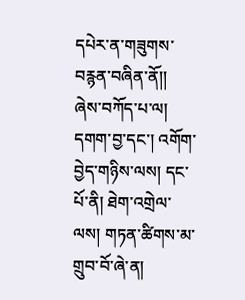དཔེར་ན་གཟུགས་བརྙན་བཞིན་ནོ།། ཞེས་བཀོད་པ་ལ། དགག་བྱ་དང་། འགོག་བྱེད་གཉིས་ལས། དང་པོ་ནི། ཐེག་འགྲེལ་ལས། གཏན་ཚིགས་མ་གྲུབ་བོ་ཞེ་ན།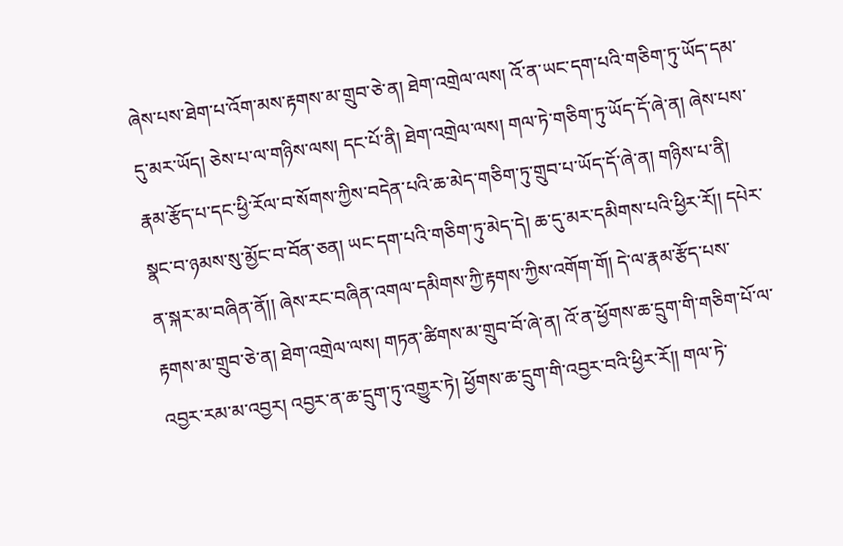ཞེས་པས་ཐེག་པ་འོག་མས་རྟགས་མ་གྲུབ་ཅེ་ན། ཐེག་འགྲེལ་ལས། འོ་ན་ཡང་དག་པའི་གཅིག་ཏུ་ཡོད་དམ་དུ་མར་ཡོད། ཅེས་པ་ལ་གཉིས་ལས། དང་པོ་ནི། ཐེག་འགྲེལ་ལས། གལ་ཏེ་གཅིག་ཏུ་ཡོད་དོ་ཞེ་ན། ཞེས་པས་རྣམ་རྩོད་པ་དང་ཕྱི་རོལ་བ་སོགས་ཀྱིས་བདེན་པའི་ཆ་མེད་གཅིག་ཏུ་གྲུབ་པ་ཡོད་དོ་ཞེ་ན། གཉིས་པ་ནི། སྣང་བ་ཉམས་སུ་མྱོང་བ་བོན་ཅན། ཡང་དག་པའི་གཅིག་ཏུ་མེད་དེ། ཆ་དུ་མར་དམིགས་པའི་ཕྱིར་རོ།། དཔེར་ན་སྐར་མ་བཞིན་ནོ།། ཞེས་རང་བཞིན་འགལ་དམིགས་ཀྱི་རྟགས་ཀྱིས་འགོག་གོ། དེ་ལ་རྣམ་རྩོད་པས་རྟགས་མ་གྲུབ་ཅེ་ན། ཐེག་འགྲེལ་ལས། གཏན་ཚིགས་མ་གྲུབ་བོ་ཞེ་ན། འོ་ན་ཕྱོགས་ཆ་དྲུག་གི་གཅིག་པོ་ལ་འབྱར་རམ་མ་འབྱར། འབྱར་ན་ཆ་དྲུག་ཏུ་འགྱུར་ཏེ། ཕྱོགས་ཆ་དྲུག་གི་འབྱར་བའི་ཕྱིར་རོ།། གལ་ཏེ་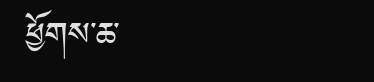ཕྱོགས་ཆ་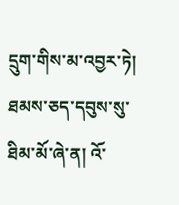དྲུག་གིས་མ་འབྱར་ཏེ། ཐམས་ཅད་དབུས་སུ་ཐིམ་མོ་ཞེ་ན། འོ་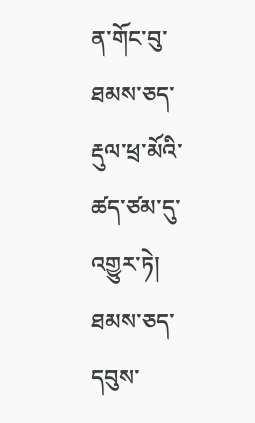ན་གོང་བུ་ཐམས་ཅད་རྡུལ་ཕྲ་མོའི་ཚད་ཙམ་དུ་འགྱུར་ཏེ། ཐམས་ཅད་དབུས་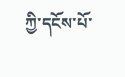ཀྱི་དངོས་པོ་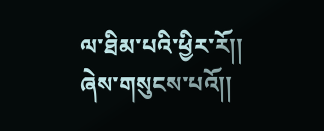ལ་ཐིམ་པའི་ཕྱིར་རོ།། ཞེས་གསུངས་པའོ།།